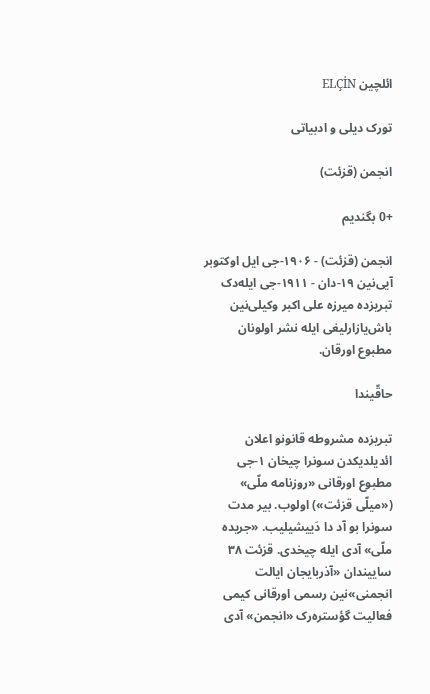ائلچین ELÇİN

تورک دیلی و ادبیاتی

انجمن (قزئت)

+0 بگندیم

انجمن (قزئت) - ۱۹۰۶-جی ایل اوکتوبر آیی‌نین ۱۹-دان - ۱۹۱۱-جی ایله‌دک تبریزده میرزه علی اکبر وکیلی‌نین باش‌یازارلیغی ایله نشر اولونان مطبوع اورقان.

حاقّیندا

تبریزده مشروطه قانونو اعلان ائدیلدیکدن سونرا چیخان ۱-جی مطبوع اورقانی «روزنامه ملّی» («میلّی قزئت») اولوب. بیر مدت سونرا بو آد دا دَییشیلیب. «جریده‌ ملّی» آدی ایله چیخدی. قزئت ۳۸ ساییندان «آذربایجان ایالت انجمنی»نین رسمی اورقانی کیمی فعالیت گؤستره‌رک «انجمن» آدی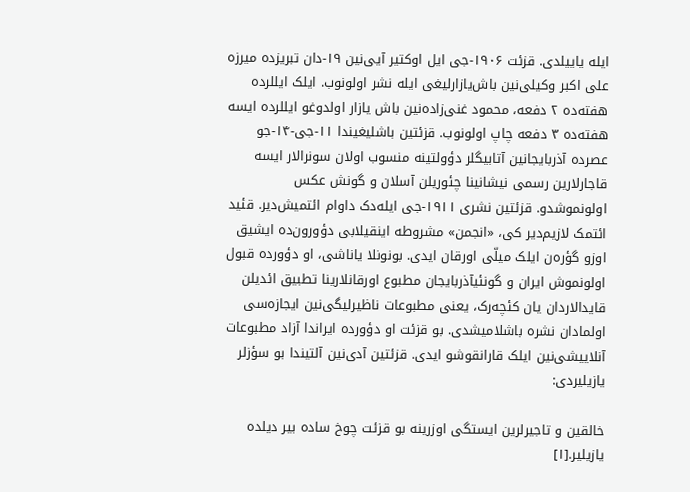ایله یاییلدی. قزئت ۱۹۰۶-جی ایل اوکتیر آیی‌نین ۱۹-دان تبریزده میرزه علی اکبر وکیلی‌نین باش‌یازارلیغی ایله نشر اولونوب. ایلک ایللرده هفته‌ده ۲ دفعه، محمود غنی‌زاد‌ه‌نین باش یازار اولدوغو ایللرده ایسه هفته‌ده ۳ دفعه چاپ اولونوب. قزئتین باشلیغیندا ۱۱-جی-۱۴-جو عصرده آذربایجا‌نین آتابیگلر دؤولتینه منسوب اولان سونرالار ایسه قاجارلارین رسمی نیشانینا چئوریلن آسلان و گونش عکس اولونموشدو. قزئتین نشری ۱۹۱۱-جی ایله‌دک داوام ائتمیش‌دیر. قئید ائتمک لازیم‌دیر کی، «انجمن» مشروطه اینقیلابی دؤورون‌ده ایشیق اوزو گؤره‌ن ایلک میلّی اورقان ایدی. بونونلا یاناشی، او دؤورده قبول اولونموش ایران و گونئیآذربایجان مطبوع اورقانلارینا تطبیق ائدیلن قایدالاردان یان کئچه‌رک، یعنی مطبوعات ناظیرلیگی‌نین ایجازه‌سی اولمادان نشره باشلامیشدی. بو قزئت او دؤورده ایراندا آزاد مطبوعات آنلاییشی‌نین ایلک قارانقوشو ایدی. قزئتین آدی‌نین آلتیندا بو سؤزلر یازیلیردی:

خالقین و تاجیرلرین ایستگی اوزرینه بو قزئت چوخ ساده بیر دیلده یازیلیر.[۱]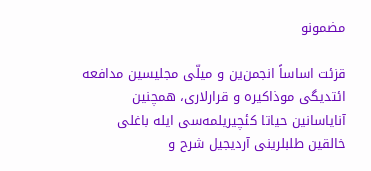مضمونو

قزئت اساساً انجمن‌ین و میلّی مجلیسین مدافعه ائتدیگی موذاکیره و قرارلاری، همچنین آنایاسانین حیاتا کئچیریلمه‌سی ایله باغلی خالقین طلبلرینی آردیجیل شرح و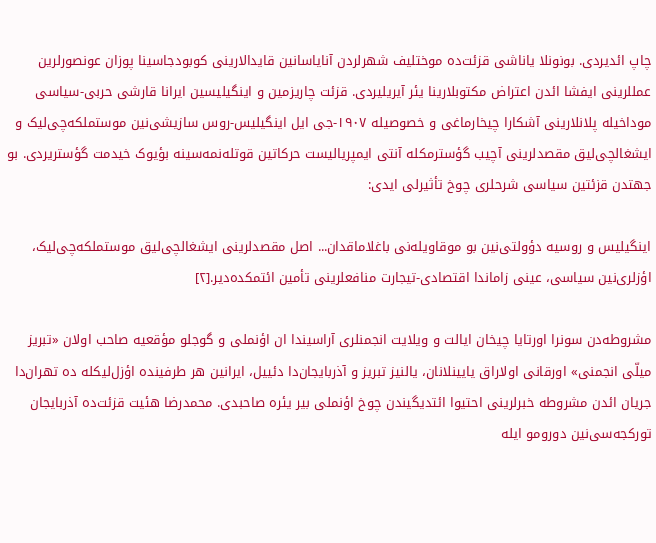چاپ ائدیردی. بونونلا یاناشی قزئت‌ده موختلیف شهرلردن آنایاسانین قایدالارینی کوبودجاسینا پوزان عونصورلرین عمللرینی ایفشا ائد‌ن اعتراض مکتوبلارینا یئر آیریلیردی. قزئت چاریزمین و اینگیلیسین ایرانا قارشی حربی-سیاسی موداخیله پلانلارینی آشکارا چیخارماغی و خصوصیله ۱۹۰۷-جی ایل اینگیلیس-روس سازیشی‌نین موستملکه‌چی‌لیک و ایشغالچی‌لیق مقصدلرینی آچیب گؤسترمکله آنتی‌ ایمپریالیست حرکاتین قوتله‌نمه‌سینه بؤیوک خیدمت گؤستریردی. بو جهتدن قزئتین سیاسی شرحلری چوخ تأثیرلی ایدی:

اینگیلیس و روسیه دؤولتی‌نین بو موقاویله‌نی باغلاماقدان... اصل مقصدلرینی ایشغالچی‌لیق موستملکه‌چی‌لیک، اؤزلری‌نین سیاسی، عینی زاماندا اقتصادی-تیجارت منافعلرینی تأمین ائتمکده‌دیر.[۲]

مشروطه‌دن سونرا اورتایا چیخان ایالت و ویلایت انجمنلری آراسیندا ان اؤنملی و گوجلو مؤقعیه صاحب اولان «تبریز میلّی انجمنی» اورقانی اولاراق یایینلانان، یالنیز تبریز و آذربایجان‌دا دئییل، ایرا‌نین هر طرفینده اؤزل‌لیکله ده تهران‌دا جریان ائد‌ن مشروطه خبرلرینی احتیوا ائتدیگیندن چوخ اؤنملی بیر یئره صاحبدی. محمدرضا هئیت قزئت‌ده آذربایجان تورکجه‌سی‌نین دورومو ایله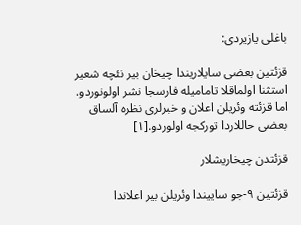باغلی یازیردی:

قزئتین بعضی سایلاریندا چیخان بیر نئچه شعیر استثنا اولماقلا تامامیله فارسجا نشر اولونوردو. اما قزئته وئریلن اعلان و خبرلری نظره آلساق بعضی حاللاردا تورکجه اولوردو.[۱]

قزئتدن چیخاریشلار

قزئتین ۹-جو ساییندا وئریلن بیر اعلاندا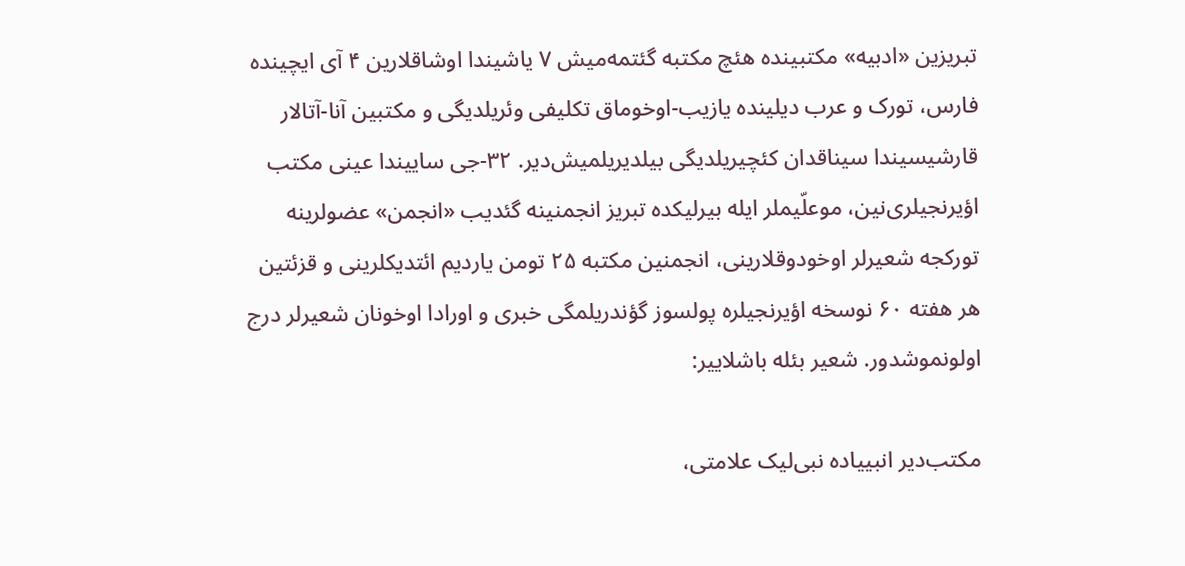تبریزین «ادبیه» مکتبینده هئچ مکتبه گئتمه‌میش ۷ یاشیندا اوشاقلارین ۴ آی ایچینده فارس، تورک و عرب دیلینده یازیب-اوخوماق تکلیفی وئریلدیگی و مکتبین آنا-آتالار قارشیسیندا سیناقدان کئچیریلدیگی بیلدیریلمیش‌دیر. ۳۲-جی ساییندا عینی مکتب اؤیرنجیلری‌نین، موعلّیملر ایله بیرلیکده تبریز انجمنینه گئدیب «انجمن» عضولرینه تورکجه شعیرلر اوخودوقلارینی، انجمنین مکتبه ۲۵ تومن یاردیم ائتدیکلرینی و قزئتین هر هفته ۶۰ نوسخه اؤیرنجیلره پولسوز گؤندریلمگی خبری و اورادا اوخونان شعیرلر درج اولونموشدور. شعیر بئله باشلاییر:

مکتب‌دیر انبییاده نبی‌لیک علامتی،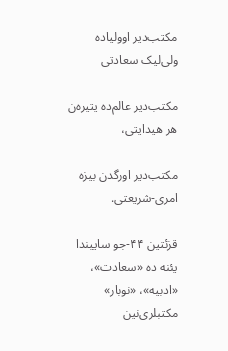مکتب‌دیر اوولیاده ولی‌لیک سعادتی

مکتب‌دیر عالم‌ده یتیره‌ن هر هیدایتی،

مکتب‌دیر اورگدن بیزه امری-شریعتی.

قزئتین ۴۴-جو ساییندا یئنه ده «سعادت»، «ادبیه»، «نوبار» مکتبلری‌نین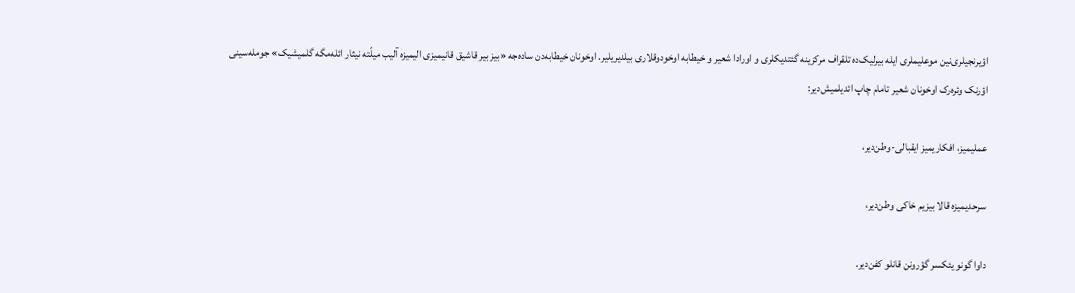اؤیرنجیلری‌نین موعلیملری ایله بیرلیک‌ده تلقراف مرکزینه گئتدیکلری و اورادا شعیر و خیطابه اوخودوقلاری بیلدیریلیر. اوخونان خیطابه‌دن ساده‌جه «بیز بیر قاشیق قانیمیزی الیمیزه آلیب میلّته نیثار ائله‌مگه گلمیشیک» جومله‌سینی اؤرنک وئره‌رک اوخونان شعیر تامام چاپ ائدیلمیش‌دیر:

عملیمیز، افکاریمیز ایقبالی-وطن‌دیر،

سرحدیمیزه قالا بیزیم خاکی وطن‌دیر،

داوا گونو یئکسر گؤرونن قانلو کفن‌دیر.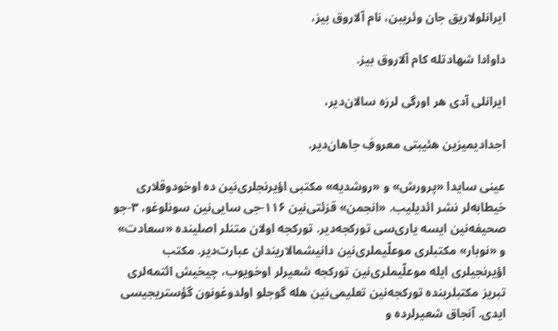ایرانلولاریق جان وئریبن، نام آلاروق بیز،

داوادا شهادتله کام آلاروق بیز.

ایرانلی آدی هر اورگی لرزه سالان‌دیر،

اجدادیمیزین هئیبتی معروفِ جاهان‌دیر.

عینی سایدا «پرورش» و «روشدیه» مکتبی اؤیرنجلری‌نین ده اوخودوقلاری خیطابه‌لر نشر ائدیلیب. «انجمن» قزئتی‌نین ۱۱۶-جی سایی‌نین سونلوغو، ۳-جو صحیفه‌‌نین ایسه یاری‌سی تورکجه‌دیر. تورکجه اولان متنلر اصلینده «سعادت» و «نوبار» مکتبلری موعلّیملری‌نین دانیشمالاریندان عبارت‌دیر. مکتب اؤیرنجیلری ایله موعلّیملری‌نین تورکجه شعیرلر اوخویوب، چیخیش ائتمه‌لری تبریز مکتبلرینده تورکجه‌‌نین تعلیمی‌نین هله گوجلو اولدوغونون گؤستریجیسی ایدی. آنجاق شعیرلرده و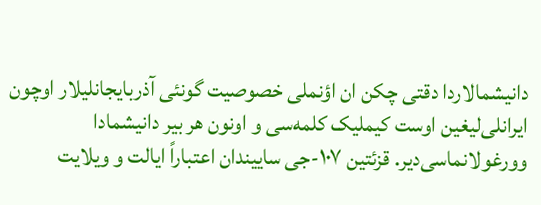دانیشمالاردا دقتی چکن ان اؤنملی خصوصیت گونئی آذربایجانلیلار اوچون ایرانلی‌لیغین اوست کیملیک کلمه‌سی و اونون هر بیر دانیشمادا وورغولانماسی‌دیر. قزئتین ۱۰۷-جی ساییندان اعتباراً ایالت و ویلایت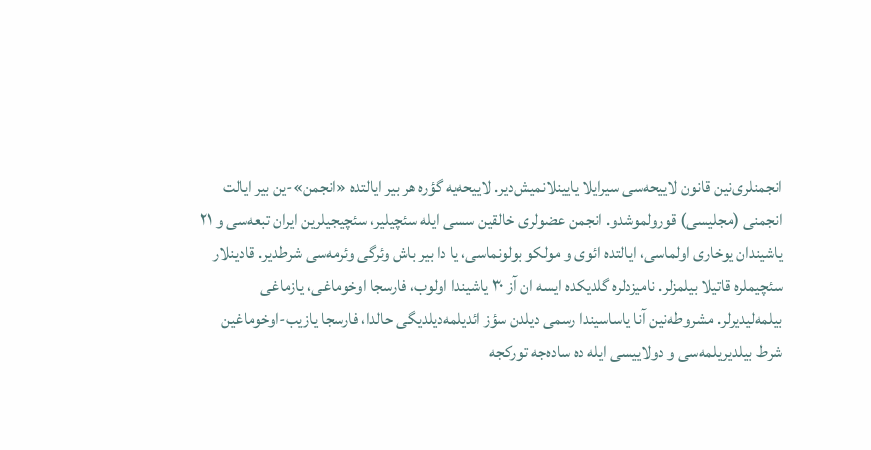انجمنلری‌نین قانون لاییحه‌سی سیرایلا یایینلانمیش‌دیر. لاییحه‌یه گؤره هر بیر ایالتده «انجمن»-ین بیر ایالت انجمنی (مجلیسی) قورولموشدو. انجمن عضولری خالقین سسی ایله سئچیلیر، سئچیجیلرین ایران تبعه‌سی و ۲۱ یاشیندان یوخاری اولماسی، ایالتده ائوی و مولکو بولونماسی، یا دا بیر باش وئرگی وئرمه‌سی شرطدیر. قادینلار سئچیملره قاتیلا بیلمزلر. نامیزدلره گلدیکده ایسه ان آز ۳۰ یاشیندا اولوب، فارسجا اوخوماغی، یازماغی بیلمه‌لیدیرلر. مشروطه‌‌نین آنا یاساسیندا رسمی دیلدن سؤز ائدیلمه‌دیلدیگی حالدا، فارسجا یازیب-اوخوماغین شرط بیلدیریلمه‌سی و دولاییسی ایله ده ساده‌جه تورکجه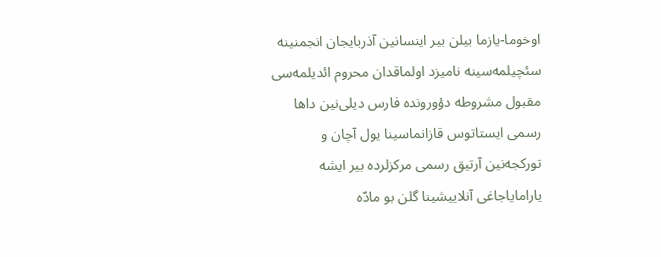اوخوما-یازما بیلن بیر اینسا‌نین آذربایجان انجمنینه سئچیلمه‌سینه نامیزد اولماقدان محروم ائدیلمه‌سی مقبول مشروطه دؤورونده فارس دیلی‌نین داها رسمی ایستاتوس قازانماسینا یول آچان و تورکجه‌‌نین آرتیق رسمی مرکزلرده بیر ایشه یارامایاجاغی آنلاییشینا گلن بو مادّه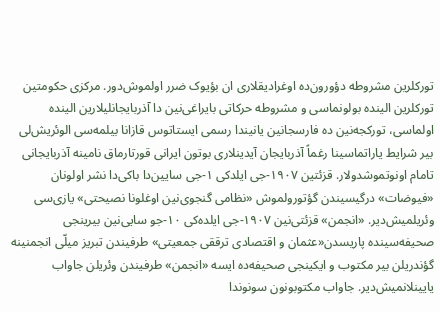تورکلرین مشروطه دؤورون‌ده اوغرادیقلاری ان بؤیوک ضرر اولموش‌دور. مرکزی حکومتین تورکلرین الینده بولونماسی و مشروطه حرکاتی بایراغی‌نین دا آذربایجانلیلارین الینده اولماسی، تورکجه‌‌نین ده فارسجا‌نین یا‌نیندا رسمی ایستاتوس قازانا بیلمه‌سی الوئریش‌لی بیر شرایط یاراتماسینا رغماً آذربایجان آیدینلاری بوتون ایرانی قورتارماق نامینه آذربایجانی تامام اونوتموشدولار. قزئتین ۱۹۰۷-جی ایلدکی ۱-جی سایین‌دا باکی‌دا نشر اولونان «فیوضات» درگیسیندن گؤتورولموش «نظامی گنجوی‌نین اوغلونا نصیحتی» یازی‌سی وئریلمیش‌دیر. «انجمن» قزئتی‌نین ۱۹۰۷-جی ایلده‌کی ۱۰-جو سایی‌نین بیرینجی صحیفه‌سینده پاریسدن«عثمان و اقتصادی ترققی جمعیتی» طرفیندن تبریز میلّی انجمنینه گؤندریلن بیر مکتوب و ایکینجی صحیفه‌ده ایسه «انجمن» طرفیندن وئریلن جاواب یایینلانمیش‌دیر. جاواب مکتوبونون سونوندا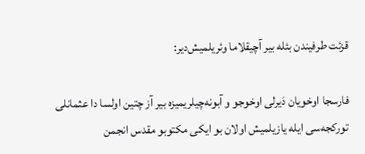قزئت طرفیندن بئله بیر آچیقلاما وئریلمیش‌دیر:

فارسجا اوخویان دَیرلی اوخوجو و آبونه‌چیلریمیزه بیر آز چتین اولسا دا عثمانلی تورکجه‌سی ایله یازیلمیش اولان بو ایکی مکتوبو مقدس انجمن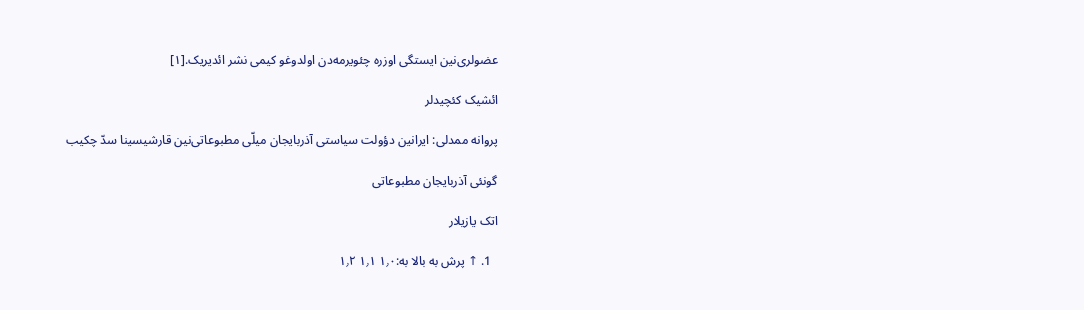عضولری‌نین ایستگی اوزره چئویرمه‌دن اولدوغو کیمی نشر ائدیریک.[۱]

ائشیک کئچیدلر

پروانه ممدلی: ایرا‌نین دؤولت سیاستی آذربایجان میلّی مطبوعاتی‌نین قارشیسینا سدّ چکیب

گونئی آذربایجان مطبوعاتی

اتک یازیلار

  1. ↑ پرش به بالا به:۱٫۰ ۱٫۱ ۱٫۲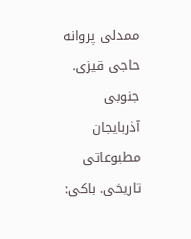ممدلی پروانه حاجی قیزی. جنوبی آذربایجان مطبوعاتی تاریخی. باکی: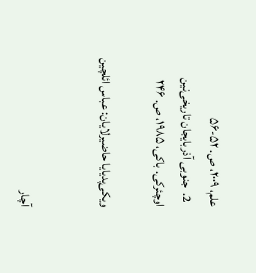علم، ۲۰۰۹، ص. ۵۲-۵۶
  2.  جنوبی آذربایجان تاریخی‌نین اوچئرکی. باکی، ۱۹۸۵، ص. ۲۴۶

ویکی‌پدیایا حاضیرلایان: عباس ائلچین


آچار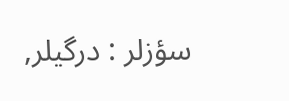سؤزلر : درگیلر,